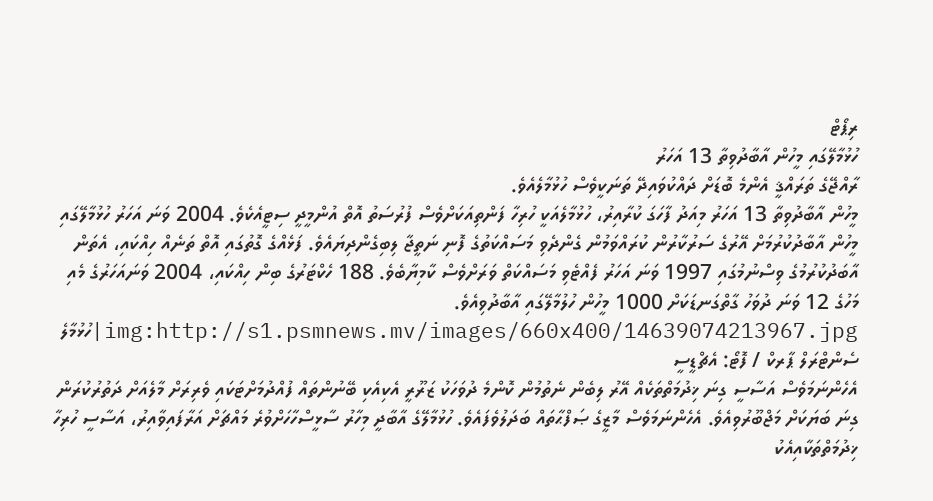ރިޕޯޓް
ހުޅުމާލޭގައި މީހުން އާބާދުވިތާ 13 އަހަރު
ރާއްޖޭގެ ތަރައްޤީ އެންމެ ބޮޑަށް ދައްކުވައިދޭ ތަނަކީވެސް ހުޅުމާލެއެވެ.
މީހުން އާބާދުވިތާ 13 އަހަރު މިއަދު ފާހަގަ ކުރާއިރު، ހުޅުމާލެއަކީ ހުރިހާ ފަންތިއަކަށްވެސް ފުރުސަތު އޮތް އުންމީދީ ސިޓީއެކެވެ. 2004 ވަނަ އަހަރު ހުޅުމާލޭގައި މީހުން އާބާދުކުރުމަށް އޭރުގެ ސަރުކާރުން ކުރައްވަމުން ގެންދެވި މަސައްކަތުގެ ފޮނި ނަތީޖާ ލިބިގެންދިޔައެވެ. ފަޅެއްގެ ގޮތުގައި އޮތް ތަނެއް ހިއްކައި، އެތަން އާބަދުކުރުމުގެ ވިސްނުމުގައި 1997 ވަނަ އަހަރު ފެއްޓެވި މަސައްކަތް ވަރަށްވެސް ކާމިޔާބެވެ. 188 ހެކްޓަރުގެ ބިން ހިއްކައި، 2004 ވަނައަހަރުގެ މެއި މަހުގެ 12 ވަނަ ދުވަހު ގާތްގަނޑަކަށް 1000 މީހުން ހުލުމާލޭގައި އާބާދުވިއެވެ. img:http://s1.psmnews.mv/images/660x400/14639074213967.jpg|ހުޅުމާލެ ސެންޓްރަލް ޕާރކް / ފޮޓޯ: އެޗްޑީސީ
އެހެންނަމަވެސް އަސާސީ ގިނަ ޚިދުމަތްތަކެއް އޭރު ލިބެން ނެތުމުން ކޮންމެ ދުވަހަކު ޒަރޫރީ އެކިއެކި ބޭނުންތައް ފުއްދުމަށްޓަކައި ވެރިރަށް މާލެއަށް ދަތުރުކުރަން ގިނަ ބަޔަކަށް މަޖްބޫރުވިއެވެ. އެހެންނަމަވެސް މާޒީގެ ޞަފްޙާތައް ބަދަލުވެފައެވެ. ހުޅުމާލޭގެ އާބާދީ މިހާރު ސާޅީސްހާހަށްވުރެ މައްޗަށް އަރާފައިވާއިރު، އަސާސީ ހުރިހާ ޚިދުމަތްތަކާއިއެކު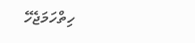ހިތްހަމަޖެހޭ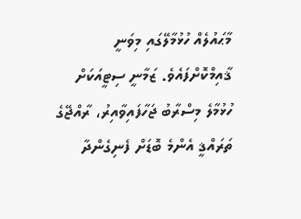މާޙައުލެއް ހުޅުމާލޭގައި މިވަނީ ޤާއިމްކޮށްފައެވެ. ޒަމާނީ ސިޓީއަކަށް ހުޅުމާލެ މިސްރާބު ޖަހާފައިވާއިރު، ރާއްޖޭގެ ތަރައްޤީ އެންމެ ބޮޑަށް ފެނިގެންދާ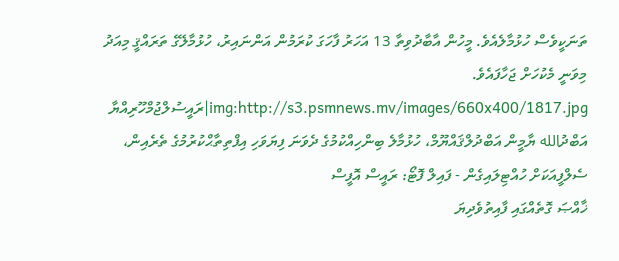ތަނަކީވެސް ހުޅުމާލެއެވެ. މީހުން އާބާދުވިތާ 13 އަހަރު ފާހަގަ ކުރަމުން އަންނައިރު، ހުޅުމާލޭގެ ތަރައްޤީ މިއަދު މިވަނީ މެކުހަށް ޖަހާފައެވެ. img:http://s3.psmnews.mv/images/660x400/1817.jpg|ރައީސުލްޖުމްހޫރިއްޔާ އަބްދުالله ޔާމީން އަބްދުލްޤައްޔޫމް، ހުޅުމާލެ ބިންހިއްކުމުގެ ދެވަނަ ފިޔަވަހި އިފްތިތާޙްކުރުމުގެ ތެރެއިން، ސެލްފީއަކަށް ހުއްޓިލައިގެން - ފައިލް ފޮޓޯ: ރައީސް އޮފީސް
ޚާއްޞަ ގޮތެއްގައި ފާއިތުވެދިޔަ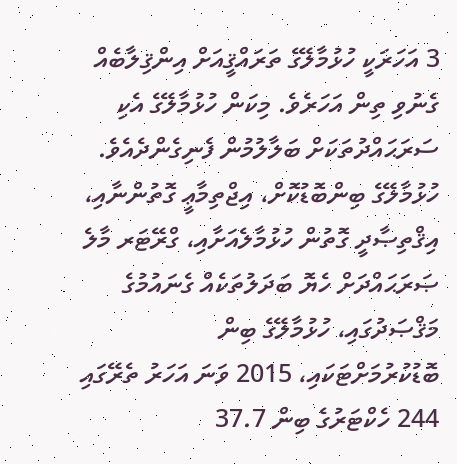3 އަހަރަކީ ހުޅުމާލޭގެ ތަރައްޤީއަށް އިންޤިލާބެއް ގެނުވި ތިން އަހަރެވެ. މިކަން ހުޅުމާލޭގެ އެކި ސަރަޙައްދުތަކަށް ބަލާލުމުން ފެނިގެންދެއެވެ. ހުޅުމާލޭގެ ބިންބޮޑުކޮށް، އިޖްތިމާޢީ ގޮތުންނާއި، އިޤްތިޞާދީ ގޮތުން ހުޅުމާލެއަށާއި، ގްރޭޓަރ މާލެ ޞަރަޙައްދަށް ހެޔޮ ބަދަލުތަކެއް ގެނައުމުގެ މަޤްޞަދުގައި، ހުޅުމާލޭގެ ބިން ބޮޑުކުރުމަށްޓަކައި، 2015 ވަނަ އަހަރު ތެރޭގައި 244 ހެކްޓަރުގެ ބިން 37.7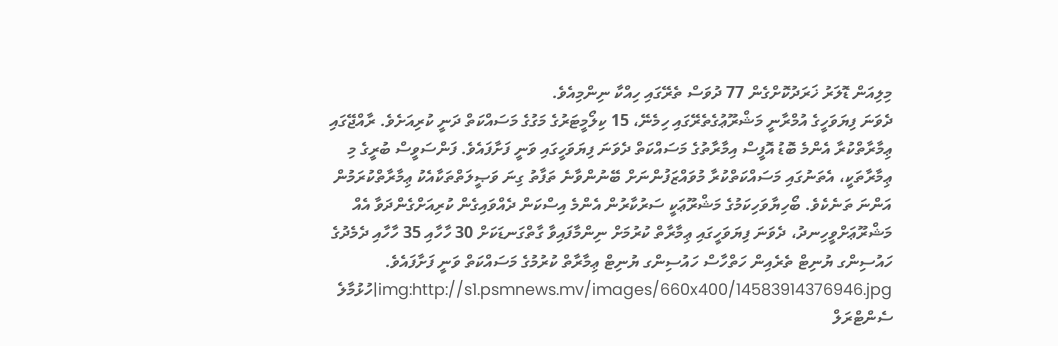މިލިއަން ޑޮލަރު ޚަރަދުކޮށްގެން 77 ދުވަސް ތެރޭގައި ހިއްކާ ނިންމިއެވެ.
ދެވަނަ ފިޔަވަހީގެ އުމްރާނީ މަޝްރޫޢުގެތެރޭގައި ހިމެނޭ، 15 ކިލޯމީޓަރުގެ މަގުގެ މަސައްކަތް ދަނީ ކުރިއަށެވެ. ރާއްޖޭގައި ޢިމާރާތްކުރާ އެންމެ ބޮޑު އޮފީސް އިމާރާތުގެ މަސައްކަތް ދެވަނަ ފިޔަވަހީގައި ވަނީ ފަށާފައެވެ. ފަންސަވީސް ބުރީގެ މި ޢިމާރާތަކީ، އެތަނުގައި މަސައްކަތްކުރާ މުވައްޒަފުންނަށް ބޭނުންވާނެ ތަފާތު ގިނަ ވަޞީލަތްތަކާއެކު ޢިމާރާތްކުރަމުން އަންނަ ތަނެކެވެ. ބޯހިޔާވަހިކަމުގެ މަޝްރޫޢަކީ ސަރުކާރުން އެންމެ އިސްކަން ދެއްވައިގެން ކުރިއަށްގެންދަވާ އެއް މަޝްރޫޢަށްވީހިނދު، ދެވަނަ ފިޔަވަހީގައި ޢިމާރާތް ކުރުމަށް ނިންމާފައިވާ ގާތްގަނޑަކަށް 30 ހާހާއި 35 ހާހާއި ދެމެދުގެ ހައުސިންގ ޔުނިޓް ތެރެއިން ހަތްހާސް ހައުސިންގ ޔުނިޓް ޢިމާރާތް ކުރުމުގެ މަސައްކަތް ވަނީ ފަށާފައެވެ. img:http://s1.psmnews.mv/images/660x400/14583914376946.jpg|ހުޅުމާލެ ސެންޓްރަލް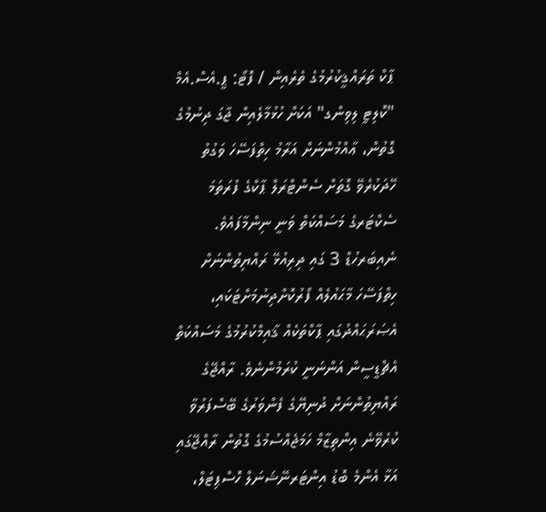ޕާކް ތަރައްޤީކުރުމުގެ ތެރެއިން / ފޮޓޯ: ޕީ.އެސް.އެމް
"ކޮލިޓީ ލިވިންގ" އަކަށް ހުޅުމާލެއިން ޖާގަ ދިނުމުގެ ގޮތުން، ޢާއްމުންނަށް އަރާމު ހިތްފަސޭހަ ވަގުތު ހޭދަކުރެވޭ ގޮތަށް ސެންޓްރަލް ޕާކްގެ ފުރަތަމަ ސެކްޓަރގެ މަސައްކަތް ވަނީ ނިންމާފައެވެ. ނެއިބަރހުޑް 3 ގައި ދިރިއުޅޭ ރައްޔިތުންނަށް ހިތްފަސޭހަ މާޙައުލެއް ފޯރުކޮށްދިނުމަށްޓަކައި، އެޞަރަޙައްދުގައި ޕާކްތަކެއް ޤާއިމްކުރުމުގެ މަސައްކަތް އެޗްޑީސީން އަންނަނީ ކުރަމުންނެވެ. ރާއްޖޭގެ ރައްޔިތުންނަށް ދުނިޔޭގެ ފެންވަރުގެ ބޭސްފަރުވާ ކުރެވޭނެ އިންތިޒާމް ހަމަޖެއްސުމުގެ ގޮތުން ރާއްޖޭގައި އަޅާ އެންމެ ބޮޑު އިންޓަރނޭޝަނަލް ހޮސްޕިޓަލް،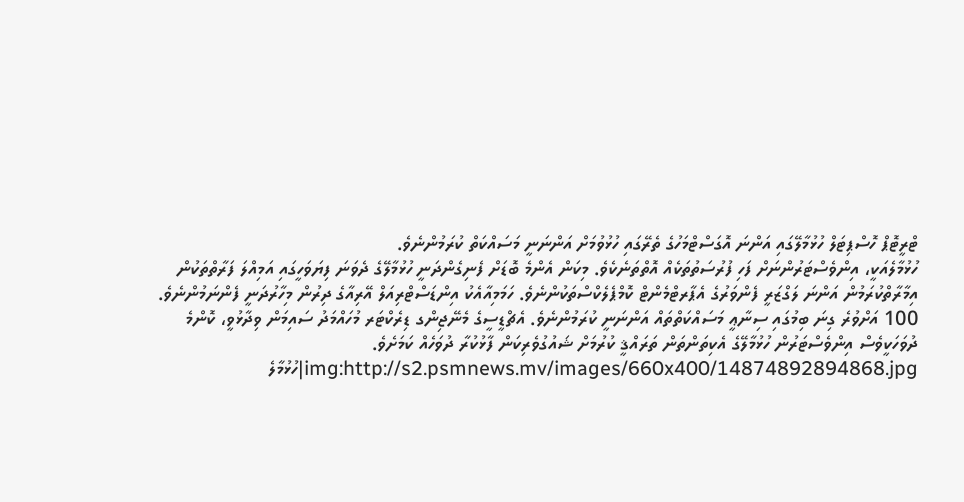ޓްރީޓޮޕް ހޮސްޕިޓަލް ހުޅުމާލޭގައި އަންނަ އޮގަސްޓްމަހުގެ ތެރޭގައި ހުޅުވުމަށް އަންނަނީ މަސައްކަތް ކުރަމުންނެވެ.
ހުޅުމާލެއަކީ، އިންވެސްޓަރުންނަށް ފަހި ފުރުސަތުތަކެއް އޮތްތަނެކެވެ. މިކަން އެންމެ ބޮޑަށް ފެނިގެންދަނީ ހުޅުމާލޭގެ ދެވަނަ ފިޔަވަހީގައި އަމިއްލަ ފަރާތްތަކުން އިމާރާތްކުރަމުން އަންނަ ލަގްޒަރީ ފެންވަރުގެ އެޕާރޓްމެންޓް ކޮމްޕެލެކްސްތަކުންނެވެ. ހަމަމިއާއެކު އިންޑަސްޓްރިއަލް އޭރިއާގެ ދިރުން މިހާރުދަނީ ފެންނަމުންނެވެ. 100 އަށްވުރެ ގިނަ ބިމުގައި ސިނާޢީ މަސައްކަތްތައް އަންނަނީ ކުރަމުންނެވެ. އެޗްޑީސީގެ މެނޭޖިންގ ޑިރެކްޓަރ މުހައްމަދު ސައިމަން ވިދާޅުވީ، ކޮންމެ ދުވަހަކީވެސް އިންވެސްޓަރުން ހުޅުމާލޭގެ އެކިތަންތަން ތަރައްޤީ ކުރުމަށް ޝައުގުވެރިކަން ފާޅުކުރާ ދުވަހެއް ކަމަށެވެ. img:http://s2.psmnews.mv/images/660x400/14874892894868.jpg|ހުޅުމާލެ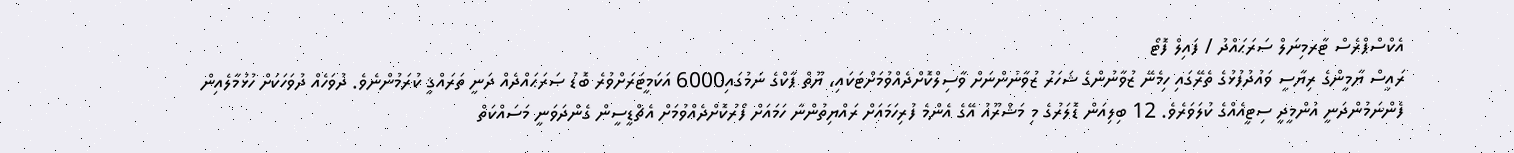އެކްސްޕްރެސް ޓާރމިނަލް ސަރަޙައްދު / ފައިލް ފޮޓޯ
ރައީސް ޔާމީންގެ ރިޔާސީ ވައުދުފުޅުގެ ތެރޭގައި ހިމެނޭ ޒުވާނުންގެ ޝަހަރު ޒުވާނުންނަށް ވާސިލްކޮށްދެއްވުމަށްޓަކައި، ޔޫތް ޕާކްގެ ނަމުގައި6000 އަކަމީޓަރަށްވުރެ ބޮޑު ޞަރަޙައްދެއް ދަނީ ތަރައްޤީ ކުރަމުންނެވެ. ދުވަހެއް ދުވަހަކަށް ހުޅުމާލެއިން ފެންނަމުންދަނީ އުންމީދީ ސިޓީއެއްގެ ކުލަވަރެވެ. 12 ބިލިއަން ޑޮލަރުގެ މި މަޝްރޫއު އޭގެ އެންމެ ފުރިހަމައަށް ރައްޔިތުންނާ ހަމައަށް ފޯރުކޮށްދެއްވުމަށް އެޗްޑީސީން ގެންދަވަނީ މަސައްކަތް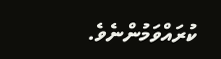ކުރައްވަމުންނެވެ.